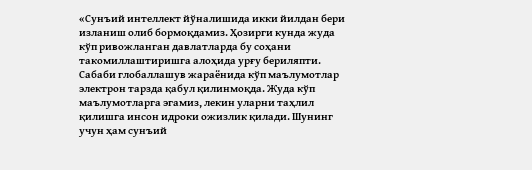«Сунъий интеллект йўналишида икки йилдан бери изланиш олиб бормоқдамиз. Ҳозирги кунда жуда кўп ривожланган давлатларда бу соҳани такомиллаштиришга алоҳида урғу бериляпти. Сабаби глобаллашув жараёнида кўп маълумотлар электрон тарзда қабул қилинмоқда. Жуда кўп маълумотларга эгамиз, лекин уларни таҳлил қилишга инсон идроки ожизлик қилади. Шунинг учун ҳам сунъий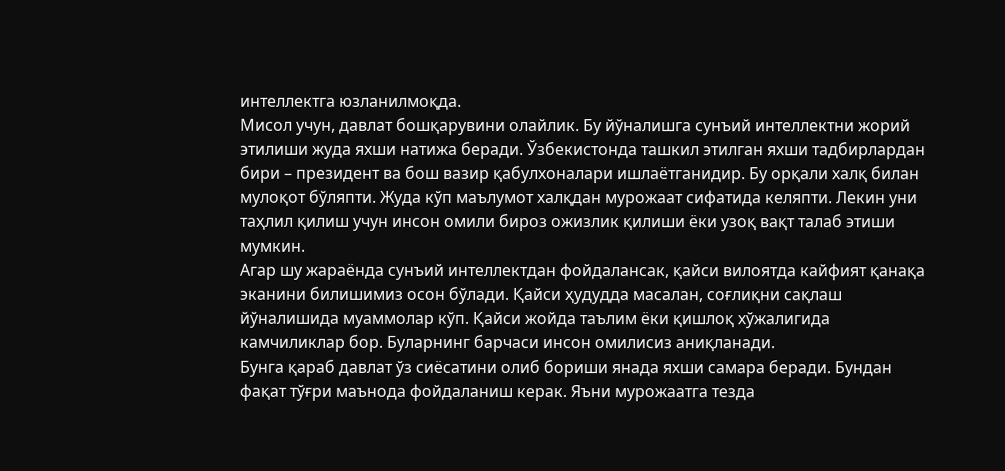интеллектга юзланилмоқда.
Мисол учун, давлат бошқарувини олайлик. Бу йўналишга сунъий интеллектни жорий этилиши жуда яхши натижа беради. Ўзбекистонда ташкил этилган яхши тадбирлардан бири – президент ва бош вазир қабулхоналари ишлаётганидир. Бу орқали халқ билан мулоқот бўляпти. Жуда кўп маълумот халқдан мурожаат сифатида келяпти. Лекин уни таҳлил қилиш учун инсон омили бироз ожизлик қилиши ёки узоқ вақт талаб этиши мумкин.
Агар шу жараёнда сунъий интеллектдан фойдалансак, қайси вилоятда кайфият қанақа эканини билишимиз осон бўлади. Қайси ҳудудда масалан, соғлиқни сақлаш йўналишида муаммолар кўп. Қайси жойда таълим ёки қишлоқ хўжалигида камчиликлар бор. Буларнинг барчаси инсон омилисиз аниқланади.
Бунга қараб давлат ўз сиёсатини олиб бориши янада яхши самара беради. Бундан фақат тўғри маънода фойдаланиш керак. Яъни мурожаатга тезда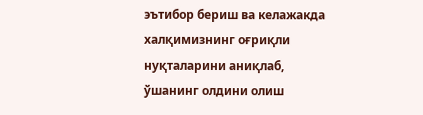эътибор бериш ва келажакда халқимизнинг оғриқли нуқталарини аниқлаб, ўшанинг олдини олиш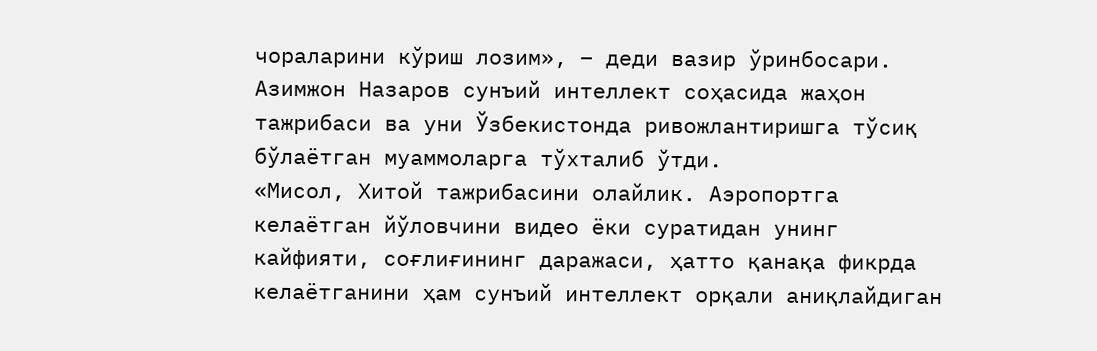чораларини кўриш лозим», – деди вазир ўринбосари.
Азимжон Назаров сунъий интеллект соҳасида жаҳон тажрибаси ва уни Ўзбекистонда ривожлантиришга тўсиқ бўлаётган муаммоларга тўхталиб ўтди.
«Мисол, Хитой тажрибасини олайлик. Аэропортга келаётган йўловчини видео ёки суратидан унинг кайфияти, соғлиғининг даражаси, ҳатто қанақа фикрда келаётганини ҳам сунъий интеллект орқали аниқлайдиган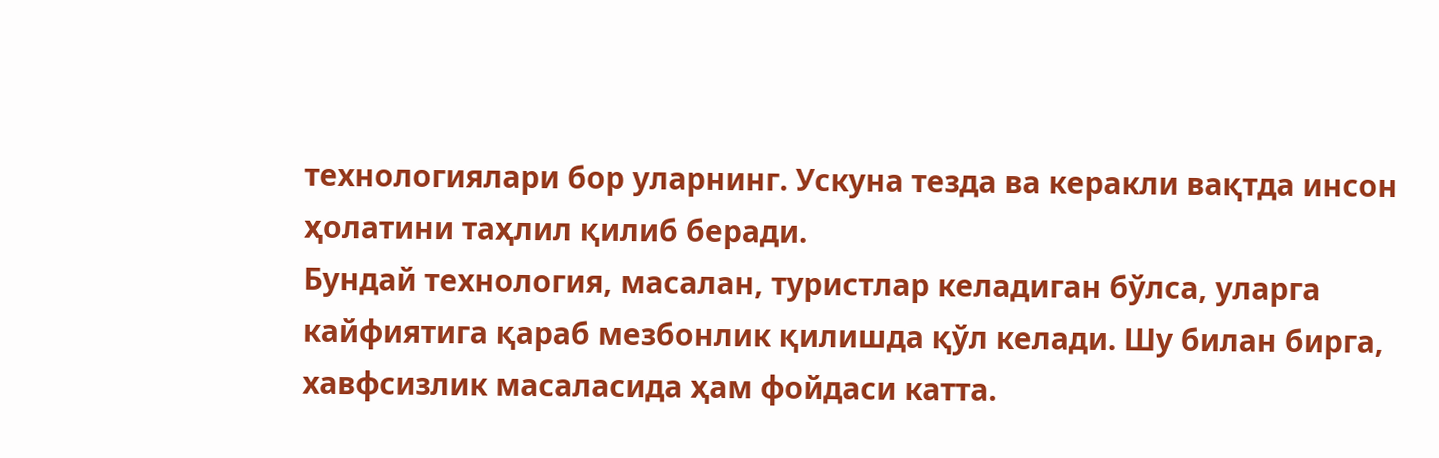технологиялари бор уларнинг. Ускуна тезда ва керакли вақтда инсон ҳолатини таҳлил қилиб беради.
Бундай технология, масалан, туристлар келадиган бўлса, уларга кайфиятига қараб мезбонлик қилишда қўл келади. Шу билан бирга, хавфсизлик масаласида ҳам фойдаси катта.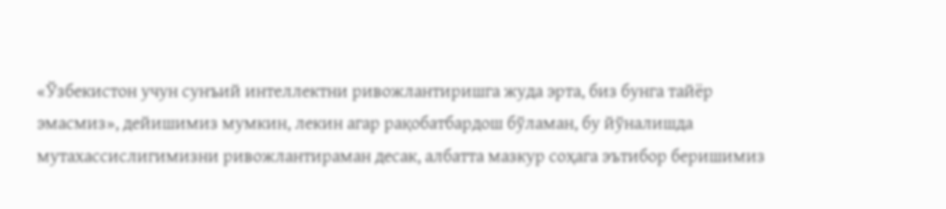«Ўзбекистон учун сунъий интеллектни ривожлантиришга жуда эрта, биз бунга тайёр эмасмиз», дейишимиз мумкин, лекин агар рақобатбардош бўламан, бу йўналишда мутахассислигимизни ривожлантираман десак, албатта мазкур соҳага эътибор беришимиз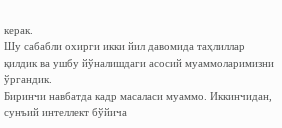керак.
Шу сабабли охирги икки йил давомида таҳлиллар қилдик ва ушбу йўналишдаги асосий муаммоларимизни ўргандик.
Биринчи навбатда кадр масаласи муаммо. Иккинчидан, сунъий интеллект бўйича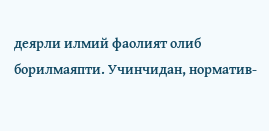деярли илмий фаолият олиб борилмаяпти. Учинчидан, норматив-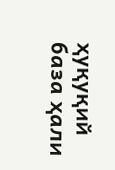ҳуқуқий база ҳали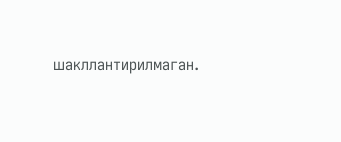шакллантирилмаган.